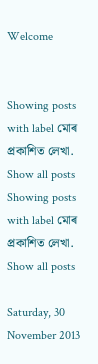Welcome


Showing posts with label মোৰ প্ৰকাশিত লেখা. Show all posts
Showing posts with label মোৰ প্ৰকাশিত লেখা. Show all posts

Saturday, 30 November 2013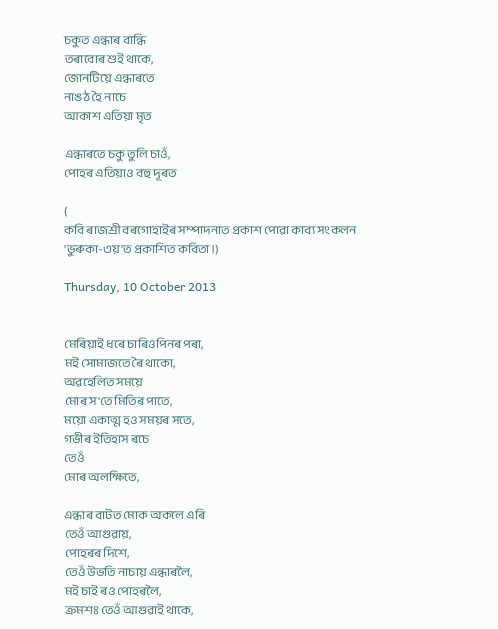চকুত এন্ধাৰ বান্ধি
তৰাবোৰ শুই থাকে,
জোনটিয়ে এন্ধাৰতে
নাঙঠ হৈ নাচে
আকাশ এতিয়া মৃত

এন্ধাৰতে চকু তুলি চাওঁ,
পোহৰ এতিয়াও বহু দূৰত

(
কবি ৰাজশ্ৰী বৰগোহাইৰ সম্পাদনাত প্ৰকাশ পোৱা কাব্য সংকলন 'ভুৰুকা-৩য়'ত প্ৰকাশিত কবিতা।)

Thursday, 10 October 2013


মেৰিয়াই ধৰে চাৰিওপিনৰ পৰা,
মই সোমাজতে ৰৈ থাকো,
অৱহেলিত সময়ে
মোৰ স'তে মিতিৰ পাতে,
ময়ো একাত্ম হও সময়ৰ সতে,
গভীৰ ইতিহাস ৰচে
তেওঁ
মোৰ অলক্ষিতে,

এন্ধাৰ বাটত মোক অকলে এৰি
তেওঁ আগুৱায়,
পোহৰৰ দিশে,
তেওঁ উভতি নাচায় এন্ধাৰলৈ,
মই চাই ৰও পোহৰলৈ,
ক্ৰমশঃ তেওঁ আগুৱাই থাকে,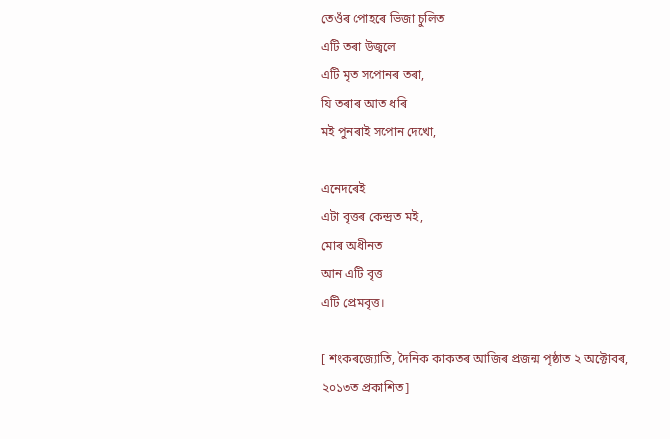তেওঁৰ পোহৰে ভিজা চুলিত
এটি তৰা উজ্বলে
এটি মৃত সপোনৰ তৰা,
যি তৰাৰ আত ধৰি
মই পুনৰাই সপোন দেখো,

এনেদৰেই
এটা বৃত্তৰ কেন্দ্ৰত মই,
মোৰ অধীনত
আন এটি বৃত্ত
এটি প্ৰেমবৃত্ত।

[ শংকৰজ্যোতি, দৈনিক কাকতৰ আজিৰ প্ৰজন্ম পৃষ্ঠাত ২ অক্টোবৰ, ২০১৩ত প্ৰকাশিত]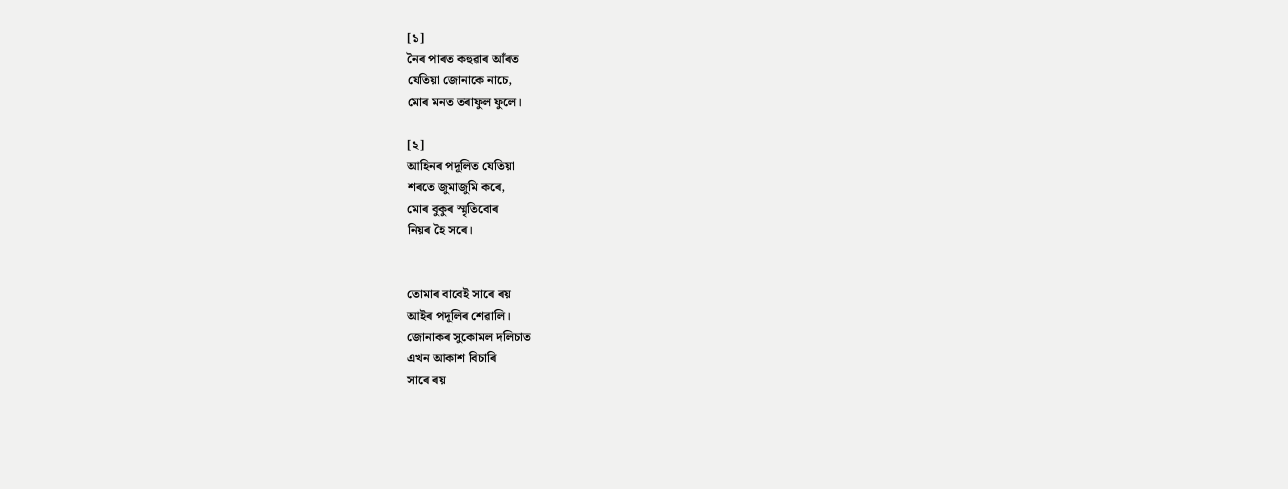[১]
নৈৰ পাৰত কহুৱাৰ আঁৰত
যেতিয়া জোনাকে নাচে,
মোৰ মনত তৰাফুল ফুলে।

[২]
আহিনৰ পদূলিত যেতিয়া
শৰতে জুমাজুমি কৰে,
মোৰ বুকুৰ স্মৃতিবোৰ
নিয়ৰ হৈ সৰে।


তোমাৰ বাবেই সাৰে ৰয়
আইৰ পদূলিৰ শেৱালি।
জোনাকৰ সুকোমল দলিচাত
এখন আকাশ বিচাৰি
সাৰে ৰয়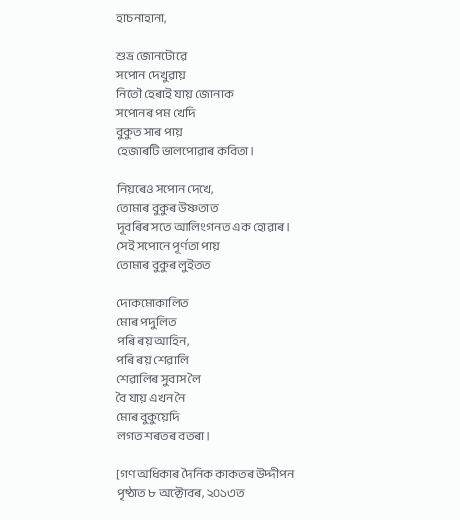হাচনাহানা,

শুভ্ৰ জোনটোৱে
সপোন দেখুৱায়
নিতৌ হেৰাই যায় জোনাক
সপোনৰ পম খেদি
বুকুত সাৰ পায়
হেজাৰটি ভালপোৱাৰ কবিতা।

নিয়ৰেও সপোন দেখে,
তোমাৰ বুকুৰ উষ্ণতাত
দূবৰিৰ সতে আলিংগনত এক হোৱাৰ।
সেই সপোনে পূর্ণতা পায়
তোমাৰ বুকুৰ লুইতত

দোকমোকালিত
মোৰ পদুলিত
পৰি ৰয় আহিন,
পৰি ৰয় শেৱালি
শেৱালিৰ সুবাস লৈ
বৈ যায় এখন নৈ
মোৰ বুকুয়েদি
লগত শৰতৰ বতৰা।

[গণ অধিকাৰ দৈনিক কাকতৰ উদ্দীপন পৃষ্ঠাত ৮ অক্টোবৰ, ২০১৩ত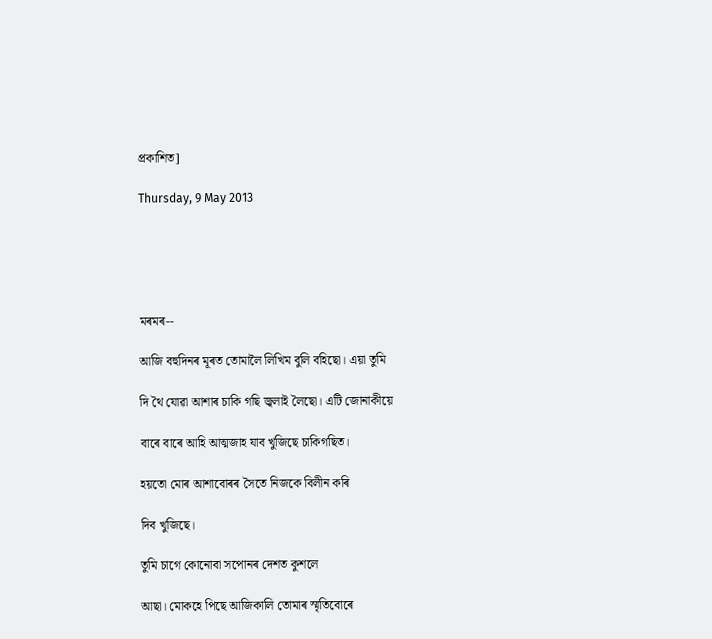প্ৰকাশিত]

Thursday, 9 May 2013





মৰমৰ--

আজি বহুদিনৰ মূৰত তোমালৈ লিখিম বুলি বহিছো। এয়া তুমি

দি থৈ যোৱা আশাৰ চাকি গছি জ্বলাই লৈছো। এটি জোনাকীয়ে

বাৰে বাৰে আহি আত্মজাহ যাব খুজিছে চাকিগছিত।

হয়তো মোৰ আশাবোৰৰ সৈতে নিজকে বিলীন কৰি

দিব খুজিছে।

তুমি চাগে কোনোবা সপোনৰ দেশত কুশলে

আছা। মোকহে পিছে আজিকালি তোমাৰ স্মৃতিবোৰে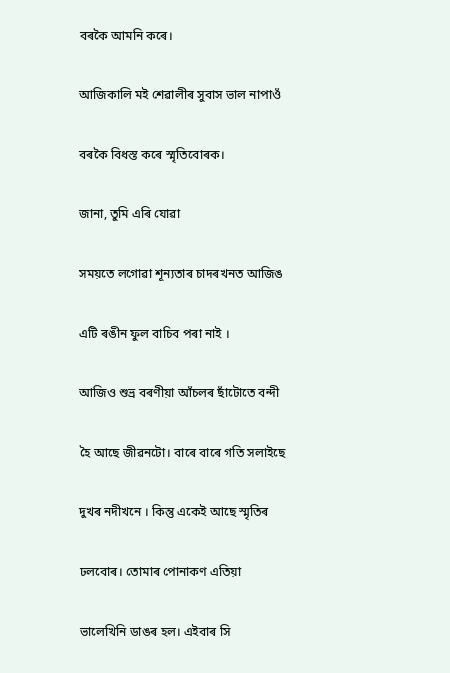বৰকৈ আমনি কৰে।

আজিকালি মই শেৱালীৰ সুবাস ভাল নাপাওঁ

বৰকৈ বিধস্ত কৰে স্মৃতিবোৰক।

জানা, তুমি এৰি যোৱা

সময়তে লগোৱা শূন্যতাৰ চাদৰখনত আজিঙ

এটি ৰঙীন ফুল বাচিব পৰা নাই ।

আজিও শুভ্ৰ বৰণীয়া আঁচলৰ ছাঁটোতে বন্দী

হৈ আছে জীৱনটো। বাৰে বাৰে গতি সলাইছে

দুখৰ নদীখনে । কিন্তু একেই আছে স্মৃতিৰ

ঢলবোৰ। তোমাৰ পোনাকণ এতিয়া

ভালেখিনি ডাঙৰ হল। এইবাৰ সি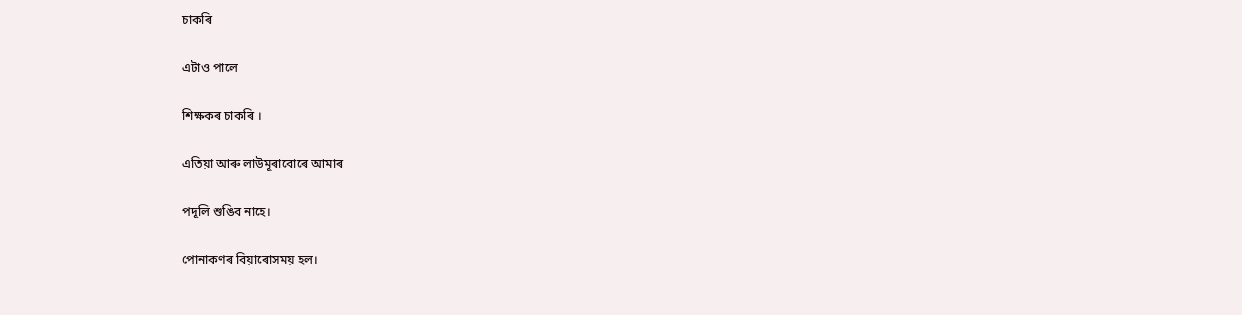চাকৰি

এটাও পালে

শিক্ষকৰ চাকৰি ।

এতিয়া আৰু লাউমূৰাবোৰে আমাৰ

পদূলি শুঙিব নাহে।

পোনাকণৰ বিয়াৰোসময় হল।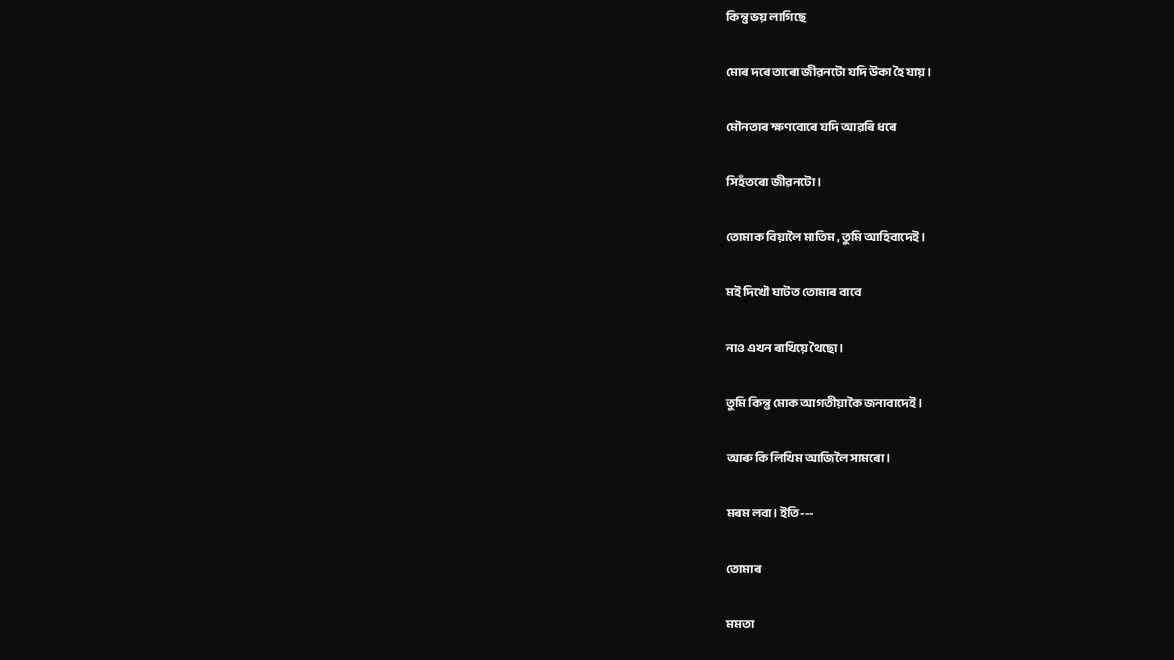কিন্তু ভয় লাগিছে

মোৰ দৰে তাৰো জীৱনটো যদি উকা হৈ যায় ।

মৌনতাৰ ক্ষণবোৰে যদি আৱৰি ধৰে

সিহঁতৰো জীৱনটো।

তোমাক বিয়ালৈ মাতিম , তুমি আহিবাদেই ।

মই দিখৌ ঘাটত তোমাৰ বাবে

নাও এখন ৰাখিয়ে থৈছো।

তুমি কিন্তু মোক আগতীয়াকৈ জনাবাদেই ।

আৰু কি লিখিম আজিলৈ সামৰো।

মৰম লবা। ইতি---

তোমাৰ

মমতা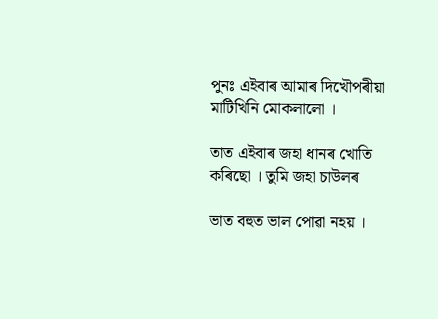পুনঃ এইবাৰ আমাৰ দিখৌপৰীয়া মাটিখিনি মোকলালো ।

তাত এইবাৰ জহা ধানৰ খোতি কৰিছো । তুমি জহা চাউলৰ

ভাত বহুত ভাল পোৱা নহয় ।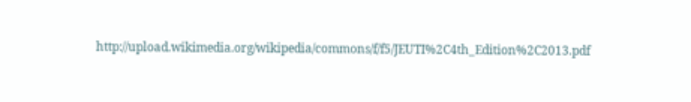http://upload.wikimedia.org/wikipedia/commons/f/f5/JEUTI%2C4th_Edition%2C2013.pdf